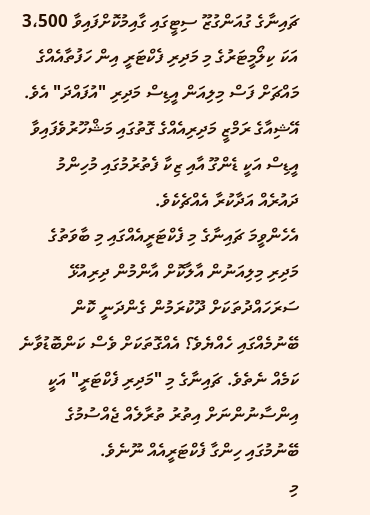ޗައިނާގެ ގުއަންގުޒޫ ސިޓީގައި ގާއިމުކޮށްފައިވާ 3،500 އަކަ ކިލޯމީޓަރުގެ މި މަދިރި ފެކްޓަރީ އިން ހަފުތާއެއްގެ މައްޗަށް ފަސް މިލިއަން އީޑިސް މަދިރި "އުފައްދަ" އެވެ. އޭޝިއާގެ ރަމްޒީ މަދިރިއެއްގެ ގޮތުގައި މަޝްހޫރުވެފައިވާ އީޑިސް އަކީ ޑެންގޫ އާއި ޒިކާ ފެތުރުމުގައި މުހިންމު ދައުރެއް އަދާކުރާ އެއްޗެކެވެ.
އެހެންވީމަ ޗައިނާގެ މި ފެކްޓަރީއެއްގައި މި ބާވަތުގެ މަދިރި މިލިއަނުން އާލާކޮށް އާންމުން ދިރިއުޅޭ ސަރަހައްދުތަކަށް ދޫކުރަމުން ގެންދަނީ ކޮން ބޭނުމެއްގައި ހެއްޔެވެ؟ އެއްގޮތަކަށް ވެސް ކަންބޮޑުވާނެ ކަމެއް ނެތެވެ. ޗައިނާގެ މި "މަދިރި ފެކްޓަރީ" އަކީ އިންސާނުންނަށް އިތުރު ތުރާލެއް ޖެއްސުމުގެ ބޭނުމުގައި ހިންގާ ފެކްޓަރީއެއް ނޫނެވެ.
މި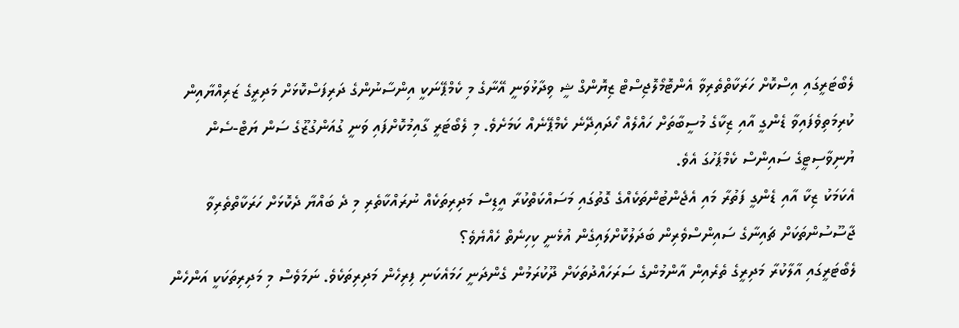ލެބޯޓަރީގައި އިސްކޮށް ހަރަކާތްތެރިވާ އެންޓޮމޯލޮޖިސްޓް ޒިޔޮންގް ޝީ ވިދާޅުވަނީ އޭނާގެ މި ކެމްޕޭނަކީ އިންސާނުންގެ ދަރިފަސްކޮޅަށް މަދިރީގެ ޒަރިއްޔާއިން ކުރިމަތިވެފައިވާ ޑެންގީ އާއި ޒިކާގެ މުސީބާތަށް ހައްލެއް ހޯދައިދޭނެ ކެމްޕޭނެއް ކަމަށެވެ. މި ލެބޯޓަރީ ގާއިމުކޮށްފައި ވަނީ ގުއަންގުޒޫގެ ސަން ޔަޓް-ސެން ޔުނިވާސިޓީގެ ސައިންސް ކެމްޕަހުގަ އެވެ.
އެކަމަކު ޒިކާ އާއި ޑެންގީ ފަތުރާ މައި އެޖެންޓުންތަކެއްގެ ގޮތުގައި މަސައްކަތްކުރާ އީޑިސް މަދިރިތަކެއް ނުރައްކާތެރި މި ދެ ބައްޔާ ދެކޮޅަށް ހަރަކާތްތެރިވާ ޖާސޫސުންތަކަށް ޗައިނާގެ ސައިންސްވެރިން ބަދަލުކޮށްލައިގެން އުޅެނީ ކިހިނެތް ހެއްޔެވެ؟
ލެބޯޓަރީގައި އާލާކުރާ މަދިރީގެ ތެރެއިން އާންމުންގެ ސަރަހައްދުތަކަށް ދޫކުރަމުން ގެންދަނީ ހަމައެކަނި ފިރިހެން މަދިރިތަކެވެ. ނަމަވެސް މި މަދިރިތަކަކީ އަންހެން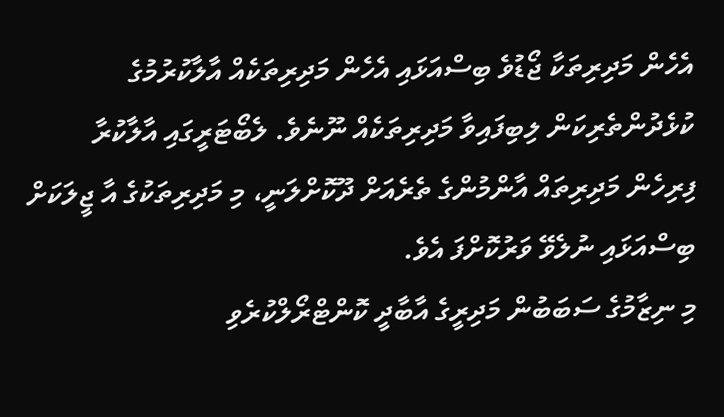އެހެން މަދިރިތަކާ ޖޯޑުވެ ބިސްއަޅައި އެހެން މަދިރިތަކެއް އާލާކުރުމުގެ ކުޅެދުންތެރިކަން ލިބިފައިވާ މަދިރިތަކެއް ނޫނެވެ. ލެބޯޓަރީގައި އާލާކުރާ ފިރިހެން މަދިރިތައް އާންމުންގެ ތެރެއަށް ދޫކޮށްލަނީ، މި މަދިރިތަކުގެ އާ ޖީލަކަށް ބިސްއަޅައި ނުލެވޭ ވަރުކޮށްފަ އެވެ.
މި ނިޒާމުގެ ސަބަބުން މަދިރީގެ އާބާދީ ކޮންޓްރޯލްކުރެވި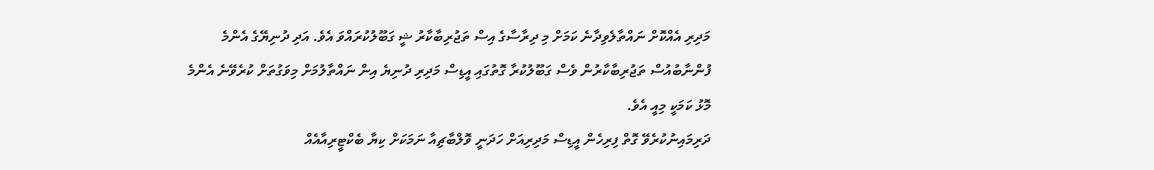މަދިރި އެއްކޮށް ނައްތާލެވިދާނެ ކަމަށް މި ދިރާސާގެ އިސް ތަޖުރިބާކާރު ޝީ ގަބޫލުކުރައްވަ އެވެ. އަދި ދުނިޔޭގެ އެންމެ ފުންނާބުއުސް ތަޖުރިބާކާރުން ވެސް ގަބޫލުކުރާ ގޮތުގައި އީޑިސް މަދިރި ދުނިޔެ އިން ނައްތާލުމަށް މިވަގުތަށް ކުރެވޭނެ އެންމެ މޮޅު ކަމަކީ މިއީ އެވެ.
ދަރިމައިނުކުރެވޭ ގޮތް ފިރިހެން އީޑިސް މަދިރިއަށް ހަދަނީ ވޮލްބާޗިއާ ނަމަކަށް ކިޔާ ބެކްޓީރިއާއެއް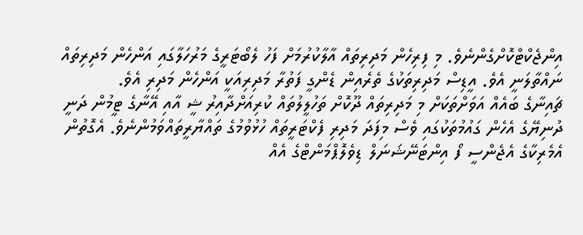އިންޖެކްޓްކޮށްގެންނެވެ. މި ފިރިހެން މަދިރިތައް އާލާކުރުމަށް ފަހު ލެބޯޓަރީގެ މަރުހަލާގައި އަންހެން މަދިރިތައް ނައްތާލަނީ އެވެ. އީޑިސް މަދިރިތަކުގެ ތެރެއިން ޑެންގީ ފަތުރާ މަދިރިއަކީ އަންހެން މަދިރި އެވެ.
ޗައިނާގެ ބައެއް އަވަށްތަކަށް މި މަދިރިތައް ދޫކޮށް ތަހުލީލުތައް ކުރިއަށްދާއިރު ޝީ އާއި އޭނާގެ ޓީމުން ދަނީ ދުނިޔޭގެ އެހެން ގައުމުތަކުގައި ވެސް މިފަދަ މަދިރި ފެކްޓަރީތައް ހުޅުވުމުގެ ތައްޔާރީތައްވަމުންނެވެ. އެގޮތުން އެމެރިކާގެ އެޖެންސީ ފޯ އިންޓަނޭޝަނަލް ޑިވެލޮޕްމަންޓްގެ އެއް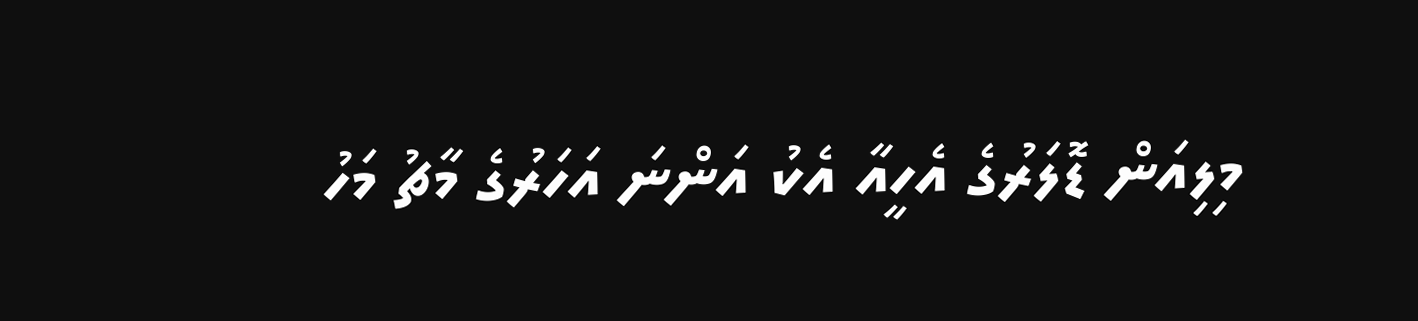މިލިއަން ޑޮލަރުގެ އެހީއާ އެކު އަންނަ އަހަރުގެ މާޗު މަހު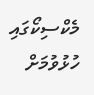މެކްސިކޯގައި ހުޅުވުމަށް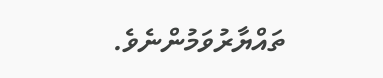ތައްޔާރުވަމުންނެވެ.